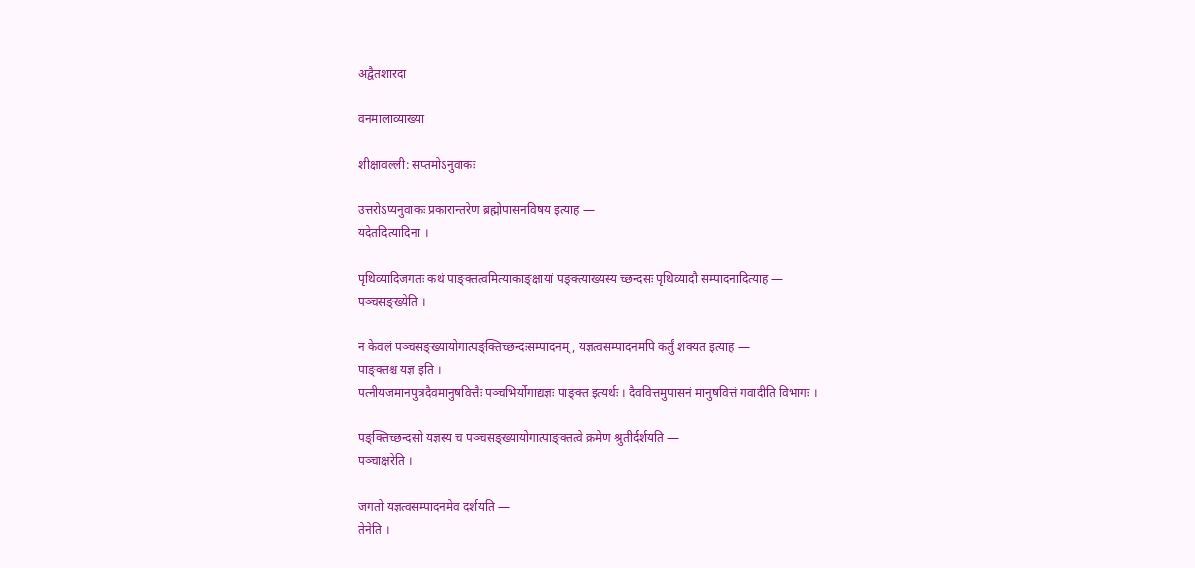अद्वैतशारदा

वनमालाव्याख्या

शीक्षावल्ली: सप्तमोऽनुवाकः

उत्तरोऽप्यनुवाकः प्रकारान्तरेण ब्रह्मोपासनविषय इत्याह —
यदेतदित्यादिना ।

पृथिव्यादिजगतः कथं पाङ्क्तत्वमित्याकाङ्क्षायां पङ्क्त्याख्यस्य च्छन्दसः पृथिव्यादौ सम्पादनादित्याह —
पञ्चसङ्ख्येति ।

न केवलं पञ्चसङ्ख्यायोगात्पङ्क्तिच्छन्दःसम्पादनम् , यज्ञत्वसम्पादनमपि कर्तुं शक्यत इत्याह —
पाङ्क्तश्च यज्ञ इति ।
पत्नीयजमानपुत्रदैवमानुषवित्तैः पञ्चभिर्योगाद्यज्ञः पाङ्क्त इत्यर्थः । दैववित्तमुपासनं मानुषवित्तं गवादीति विभागः ।

पङ्क्तिच्छन्दसो यज्ञस्य च पञ्चसङ्ख्यायोगात्पाङ्क्तत्वे क्रमेण श्रुतीर्दर्शयति —
पञ्चाक्षरेति ।

जगतो यज्ञत्वसम्पादनमेव दर्शयति —
तेनेति ।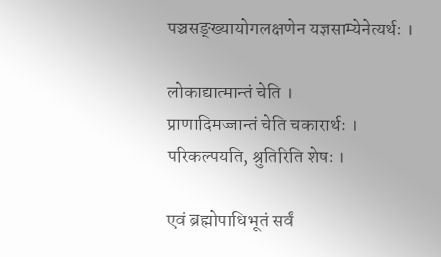पञ्चसङ्ख्यायोगलक्षणेन यज्ञसाम्येनेत्यर्थः ।

लोकाद्यात्मान्तं चेति ।
प्राणादिमज्जान्तं चेति चकारार्थः । परिकल्पयति, श्रुतिरिति शेषः ।

एवं ब्रह्मोपाधिभूतं सर्वं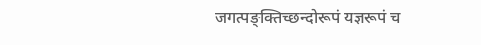जगत्पङ्क्तिच्छन्दोरूपं यज्ञरूपं च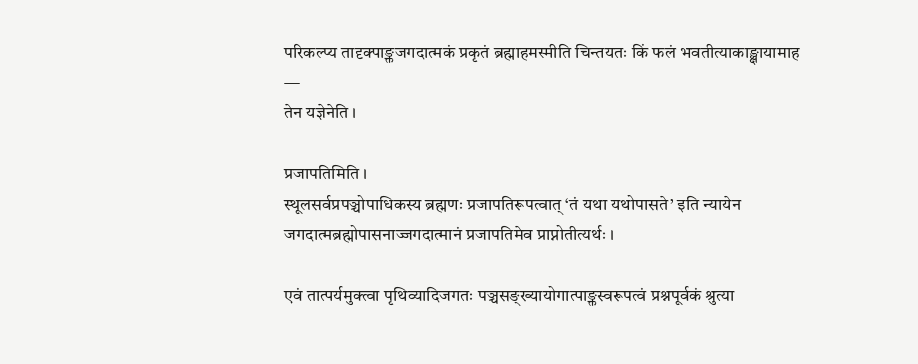परिकल्प्य तादृक्पाङ्क्तजगदात्मकं प्रकृतं ब्रह्माहमस्मीति चिन्तयतः किं फलं भवतीत्याकाङ्क्षायामाह —
तेन यज्ञेनेति ।

प्रजापतिमिति ।
स्थूलसर्वप्रपञ्चोपाधिकस्य ब्रह्मणः प्रजापतिरूपत्वात् ‘तं यथा यथोपासते’ इति न्यायेन जगदात्मब्रह्मोपासनाज्जगदात्मानं प्रजापतिमेव प्राप्नोतीत्यर्थः ।

एवं तात्पर्यमुक्त्वा पृथिव्यादिजगतः पञ्चसङ्ख्यायोगात्पाङ्क्तस्वरूपत्वं प्रश्नपूर्वकं श्रुत्या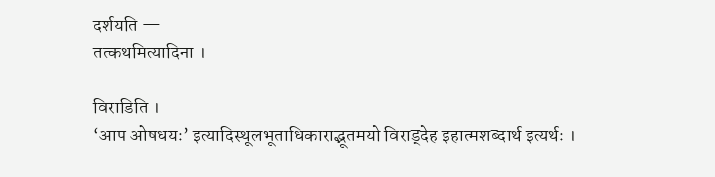दर्शयति —
तत्कथमित्यादिना ।

विराडिति ।
‘आप ओषधयः’ इत्यादिस्थूलभूताधिकाराद्भूतमयो विराड्देह इहात्मशब्दार्थ इत्यर्थः ।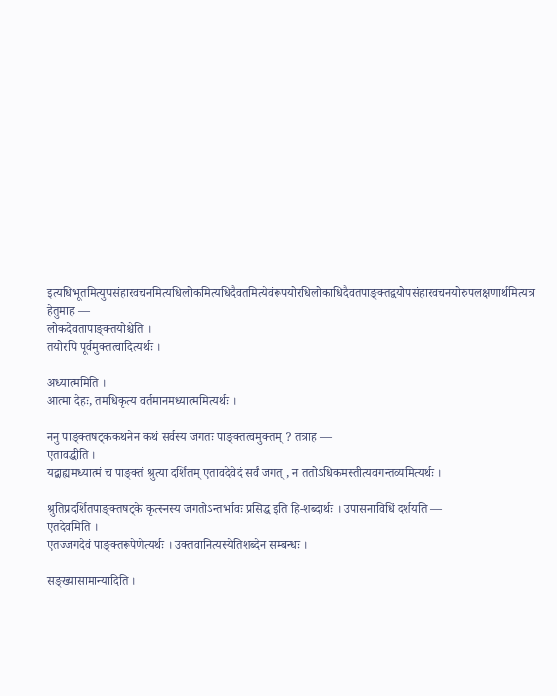इत्यधिभूतमित्युपसंहारवचनमित्यधिलोकमित्यधिदैवतमित्येवंरूपयोरधिलोकाधिदैवतपाङ्क्तद्वयोपसंहारवचनयोरुपलक्षणार्थमित्यत्र हेतुमाह —
लोकदेवतापाङ्क्तयोश्चेति ।
तयोरपि पूर्वमुक्तत्वादित्यर्थः ।

अध्यात्ममिति ।
आत्मा देहः, तमधिकृत्य वर्तमानमध्यात्ममित्यर्थः ।

ननु पाङ्क्तषट्ककथनेन कथं सर्वस्य जगतः पाङ्क्तत्वमुक्तम् ? तत्राह —
एतावद्धीति ।
यद्बाह्यमध्यात्मं च पाङ्क्तं श्रुत्या दर्शितम् एतावदेवेदं सर्वं जगत् , न ततोऽधिकमस्तीत्यवगन्तव्यमित्यर्थः ।

श्रुतिप्रदर्शितपाङ्क्तषट्के कृत्स्नस्य जगतोऽन्तर्भावः प्रसिद्ध इति हि-शब्दार्थः । उपासनाविधिं दर्शयति —
एतदेवमिति ।
एतज्जगदेवं पाङ्क्तरूपेणेत्यर्थः । उक्तवानित्यस्येतिशब्देन सम्बन्धः ।

सङ्ख्यासामान्यादिति ।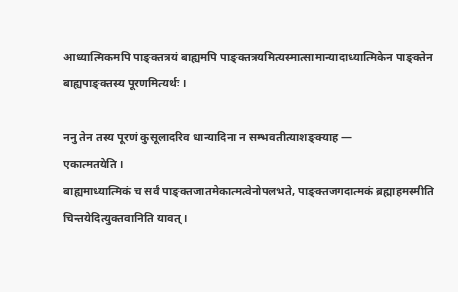आध्यात्मिकमपि पाङ्क्तत्रयं बाह्यमपि पाङ्क्तत्रयमित्यस्मात्सामान्यादाध्यात्मिकेन पाङ्क्तेन बाह्यपाङ्क्तस्य पूरणमित्यर्थः ।

ननु तेन तस्य पूरणं कुसूलादरिव धान्यादिना न सम्भवतीत्याशङ्क्याह —
एकात्मतयेति ।
बाह्यमाध्यात्मिकं च सर्वं पाङ्क्तजातमेकात्मत्वेनोपलभते, पाङ्क्तजगदात्मकं ब्रह्माहमस्मीति चिन्तयेदित्युक्तवानिति यावत् ।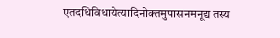एतदधिविधायेत्यादिनोक्तमुपासनमनूद्य तस्य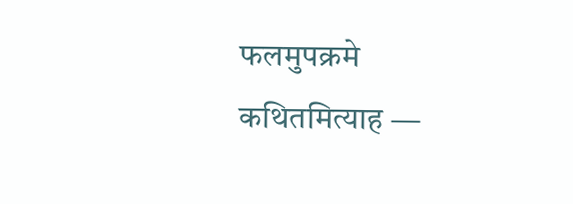फलमुपक्रमे कथितमित्याह —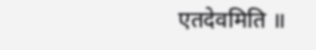एतदेवमिति ॥